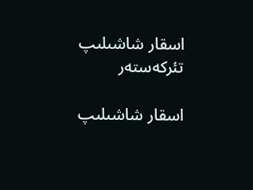اسقار شاشىلىپ تئركەستەر

اسقار شاشىلىپ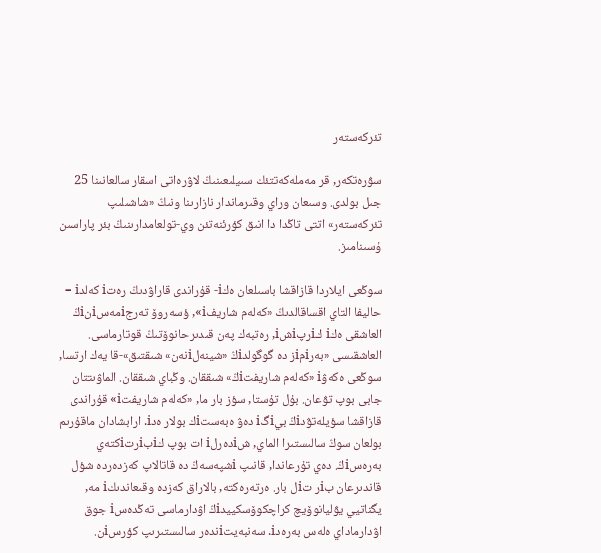تئركەستەر

سۋرەتكەر, قر مەملەكەتتئك سىيلىعىنىڭ لاۋرەاتى اسقار سالعانىنا 25 جىل بولدى. وسىعان وراي وقىرماندار نازارىنا ونىڭ «شاشىلىپ تئركەستەر» اتتى تاڭدا دا انىق كؤرئنەتئن وي-تولعامدارىنىڭ بئر پاراسىن ۇسىنامىز.

سوڭعى ايلاردا قازاقشا باسىلعان ەكi- قۇراندى قاراۋدىڭ رەتi كەلدi – حاليفا التاي اقساقالدىڭ «كەلەم شاريفi», ؤسەروۆ تەرجiمەسiنiڭ العاشقى ەكi كiرپiشi, رەتبەك پەن قىدىرحانوۆتىڭ قوتارماسى. العاشقىسى «بەرiمiز دە گوگولدiڭ «شينەلiنەن» شىقتىق»-قا يەك ارتسا, سوڭعى ەكەۋi «كەلەم شاريفتiڭ» شىققان. وڭباي شىققان. الماۋىتتان جابى بوپ تۋعان. بۇل تۇستا, سؤز بار ما, «كەلەم شاريفتi» قۇراندى قازاقشا سؤيلەتۋدiڭ بيiگi دەۋ ەبەستiك بولار ەدi. ارابشادان ماقۇرىم بولعان سوڭ سالىستىرا الماي, شiدەرلi ات بوپ كiبiرتiكتەي بەرەسiڭ. دەي تۇرعاندا, قانىپ iشپەسەڭ دە قاتالاپ كەزدەردە شؤل قاندىرعان بiر تiل بار. ەرتەرەكتە, بالاراق كەزدە وقىعاندىكi مە, يگناتيي يۋليانوۆيچ كراچكوۆسكييدiڭ اۋدارماسى تەڭدەسi جوق اۋدارماداي ەلەس بەرەدi. سەنبەيتiندەر سالىستىرىپ كؤرسiن.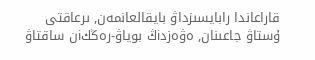قاراعاندا رابايسىزداۋ بايقالعانمەن, ىرعاقتى ۇستاۋ جاعىنان, ەۋەزدiڭ بوياۋ-رەڭكiن ساقتاۋ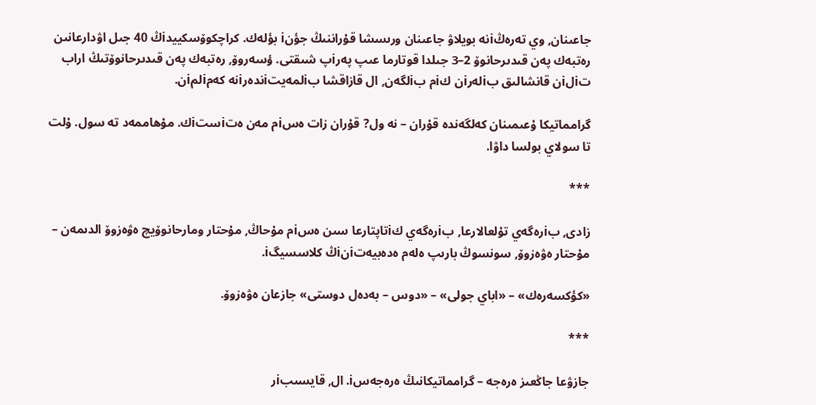جاعىنان, وي تەرەڭiنە بويلاۋ جاعىنان ورىسشا قۇراننىڭ جؤنi بؤلەك. كراچكوۆسكييدiڭ 40 جىل اۋدارعانىن رەتبەك پەن قىدىرحانوۆ 2–3 جىلدا قوتارما عىپ پەرiپ شىقتى. ؤسەروۆ, رەتبەك پەن قىدىرحانوۆتىڭ اراب تiلiن قانشالىق بiلەرiن كiم بiلگەن, ال قازاقشا بiلمەيتiندەرiنە كەمiلمiن.

گرامماتيكا ۇعىمىنان كەلگەندە قۇران – نە ول? قۇران زات ەسiم مەن ەتiستiك. مۇھاممەد تە سول. ۇلت تا سولاي بولسا داۋا.

***

زادى, بiرەگەي تۇلعالارعا, بiرەگەي كiتاپتارعا سىن ەسiم مۇحاڭ, مۇحتار ومارحانوۆيچ ەۋەزوۆ الدىمەن – مۇحتار ەۋەزوۆ, سونسوڭ بارىپ ەلەم ەدەبيەتiنiڭ كلاسسيگi.

«كؤكسەرەك» – «اباي جولى» – «دوس – بەدەل دوستى» جازعان ەۋەزوۆ.

***

جازۋعا جاڭعىز ەرەجە – گرامماتيكانىڭ ەرەجەسi. ال, قايسىبiر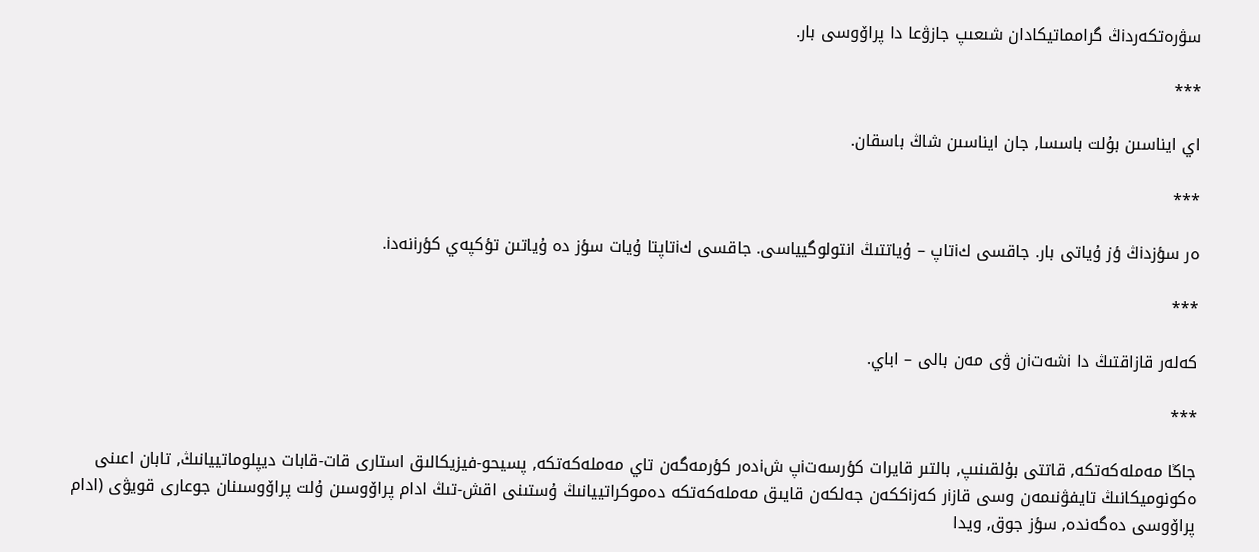سۋرەتكەردiڭ گرامماتيكادان شىعىپ جازۋعا دا پراۆوسى بار.

***

اي ايناسىن بۇلت باسسا, جان ايناسىن شاڭ باسقان.

***

ەر سؤزدiڭ ؤز ۇياتى بار. جاقسى كiتاپ – ۇياتتىڭ انتولوگيياسى. جاقسى كiتاپتا ۇيات سؤز دە ۇياتىن تؤكپەي كؤرiنەدi.

***

كەلەر قازاقتىڭ دا iشەتiن ۋى مەن بالى – اباي.

***

جاڭا مەملەكەتكە, قاتتى بۇلقىنىپ, بالتىر قايرات كؤرسەتiپ شiدەر كؤرمەگەن تاي مەملەكەتكە, پسيحو-فيزيكالىق استارى قات-قابات ديپلوماتييانىڭ, تابان اعىنى ەكونوميكانىڭ تايفۋنىمەن وسى قازiر كەزiككەن جەلكەن قايىق مەملەكەتكە دەموكراتييانىڭ ۇستىنى اقش-تىڭ ادام پراۆوسىن ۇلت پراۆوسىنان جوعارى قويۋى (ادام پراۆوسى دەگەندە, سؤز جوق, ويدا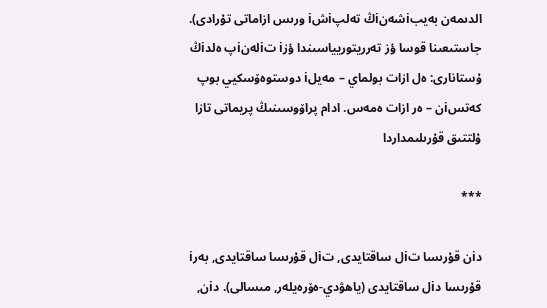الدىمەن بەيبiشەنiڭ تەلپiشi ورىس ازاماتى تۇرادى). جاستىعىنا قوسا ؤز تەرريتوريياسىندا ؤزi تiلەنiپ ەلدiڭ ۇستانارى: ەل ازات بولماي – مەيلi دوستوەۆسكيي بوپ كەتسiن – ەر ازات ەمەس. ادام پراۆوسىنىڭ پريماتى تازا ۇلتتىق قۇرىلىمداردا

***

دiن قۇرىسا تiل ساقتايدى, تiل قۇرىسا ساقتايدى, بەرi قۇرىسا دiل ساقتايدى (ياھۋدي-ەۆرەيلەر, مىسالى). دiن,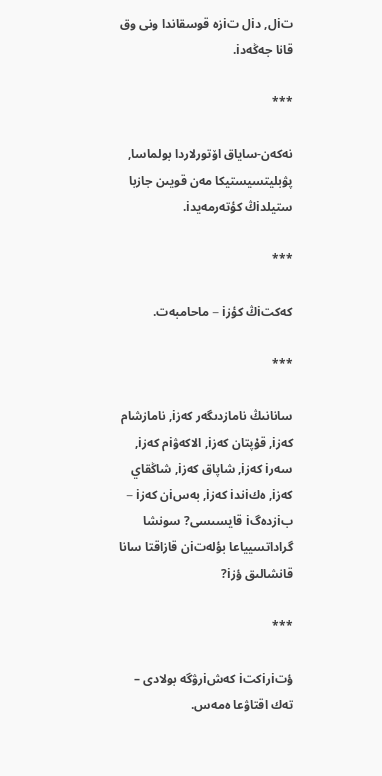تiل, دiل تiزە قوسقاندا ونى وق قانا جەڭەدi.

***

نەكەن-ساياق اۆتورلاردا بولماسا, پۋبليتسيستيكا مەن قويىن جازبا ستيلدiڭ كؤتەرمەيدi.

***

كەكتiڭ كؤزi – ماحامبەت.

***

سانانىڭ نامازدىگەر كەزi, نامازشام كەزi, قۇپتان كەزi, الاكەۋiم كەزi, سەرi كەزi, شاپاق كەزi, شاڭقاي كەزi, ەكiندi كەزi, بەسiن كەزi – بiزدەگi قايسىسى? سونشا گراداتسيياعا بؤلەتiن قازاقتا سانا قانشالىق ؤزi?

***

ؤتiرiكتi كەشiرۋگە بولادى – تەك اقتاۋعا ەمەس.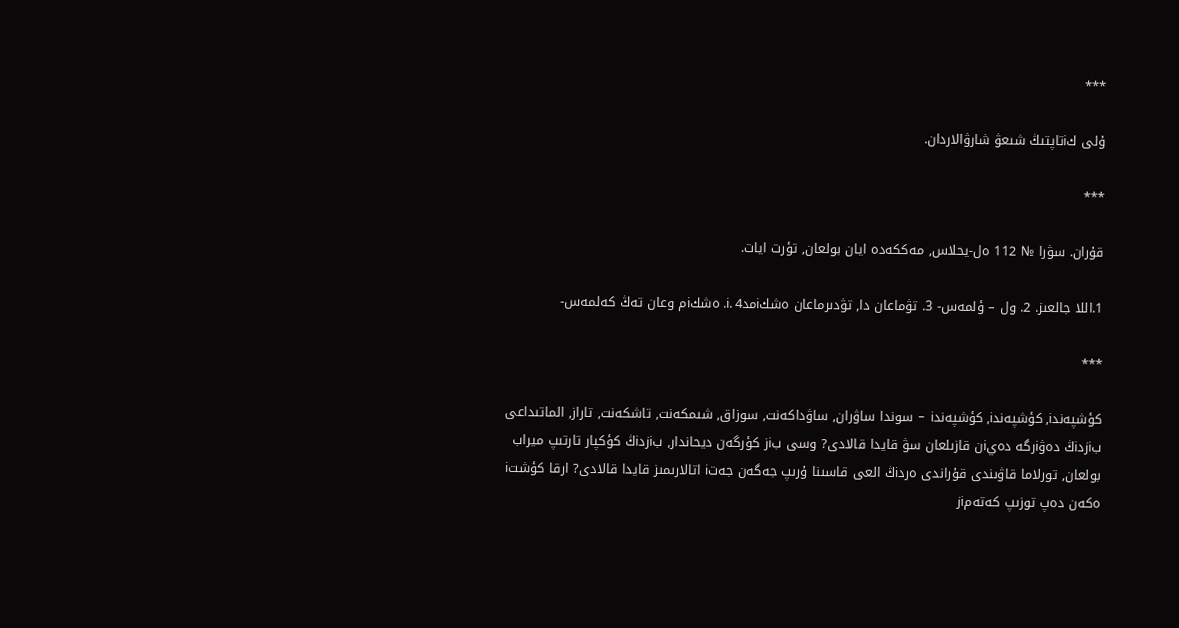***

ۇلى كiتاپتىڭ شىعۋ شارۋالاردان.

***

قۇران. سۋرا № 112 ەل-يحلاس, مەككەدە ايان بولعان, تؤرت ايات.

1.اللا جالعىز. 2. ول – ؤلمەس- 3. تۋماعان دا, تۋدىرماعان ەشكiمدi. 4. ەشكiم وعان تەڭ كەلمەس-

***

كؤشپەندi, كؤشپەندi, كؤشپەندi – سوندا ساۋران, ساۋداكەنت, سوزاق, شىمكەنت, تاشكەنت, تاراز, الماتىداعى بiزدiڭ دەۋiرگە دەيiن قازىلعان سۋ قايدا قالادى? وسى بiز كؤرگەن ديحاندار, بiزدiڭ كؤكپار تارتىپ ميراب بولعان, تورلاما قاۋىندى قۇراندى ەردiڭ العى قاسىنا ۇرىپ جەگەن جەتi اتالارىمىز قايدا قالادى? ارقا كؤشتi ەكەن دەپ توزىپ كەتەمiز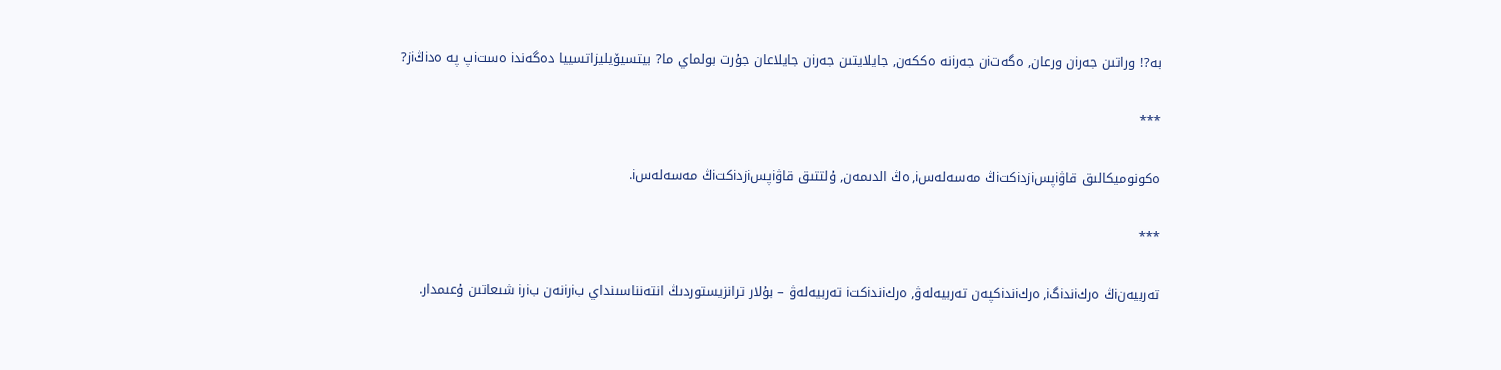بە?! وراتىن جەرiن ورعان, ەگەتiن جەرiنە ەككەن, جايلايتىن جەرiن جايلاعان جۇرت بولماي ما? بيتسيۆيليزاتسييا دەگەندi ەستiپ پە ەدiڭiز?

***

ەكونوميكالىق قاۋiپسiزدiكتiڭ مەسەلەسi, ەڭ الدىمەن, ۇلتتىق قاۋiپسiزدiكتiڭ مەسەلەسi.

***

تەربيەنiڭ ەركiندiگi, ەركiندiكپەن تەربيەلەۋ, ەركiندiكتi تەربيەلەۋ – بۇلار ترانزيستوردىڭ انتەنناسىنداي بiرiنەن بiرi شىعاتىن ۇعىمدار.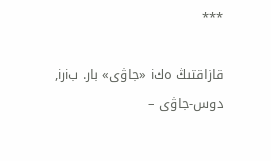***

قازاقتىڭ ەكi «جاۋى» بار. بiرi, دوس-جاۋى –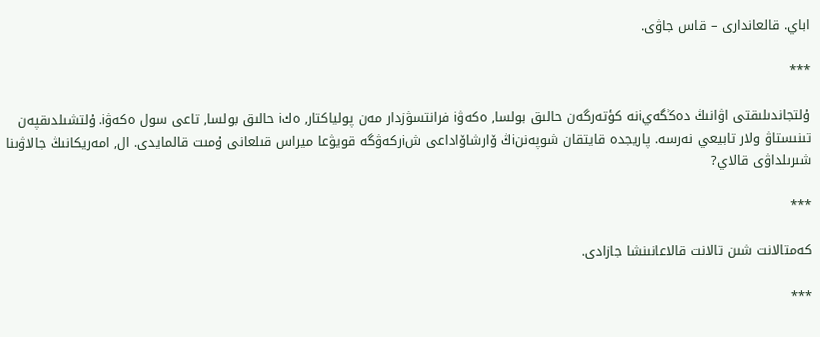اباي. قالعاندارى – قاس جاۋى.

***

ۇلتجاندىلىقتى اۋانىڭ دەڭگەيiنە كؤتەرگەن حالىق بولسا, ەكەۋi فرانتسۋزدار مەن پولياكتار, ەكi حالىق بولسا, تاعى سول ەكەۋi. ۇلتشىلدىقپەن تىنىستاۋ ولار تابيعي نەرسە. پاريجدە قايتقان شوپەننiڭ ۆارشاۆاداعى شiركەۋگە قويۋعا ميراس قىلعانى ۇمىت قالمايدى. ال, امەريكانىڭ جالاۋىنا شىرىلداۋى قالاي?

***

كەمتالانت شىن تالانت قالاعانىنشا جازادى.

***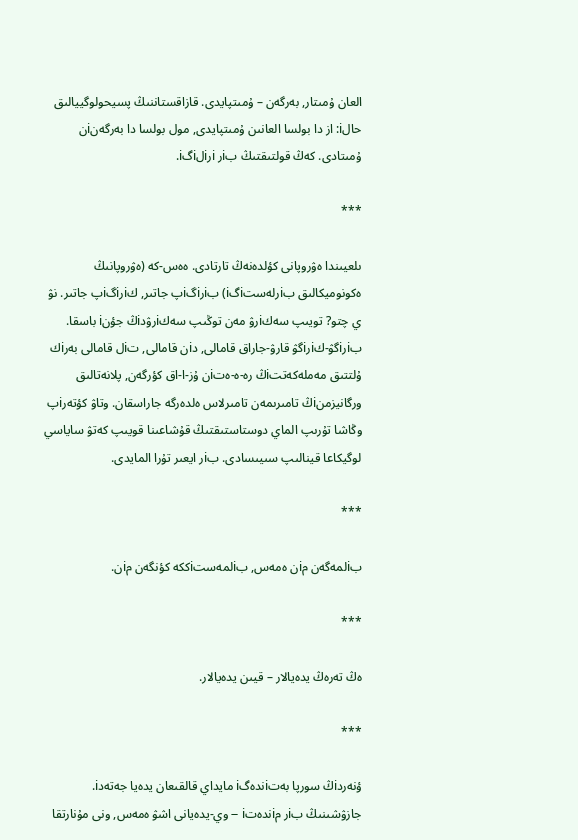العان ۇمىتار, بەرگەن – ۇمىتپايدى. قازاقستاننىڭ پسيحولوگييالىق حالi: از دا بولسا العانىن ۇمىتپايدى, مول بولسا دا بەرگەنiن ۇمىتادى. كەڭ قولتىقتىڭ بiر iرiلiگi.

***

ىلعيىندا ەۋروپانى كؤلدەنەڭ تارتادى. ەەس-كە (ەۋروپانىڭ ەكونوميكالىق بiرلەستiگi) بiرiگiپ جاتىر, كiرiگiپ جاتىر. نۋ ي چتو? تويىپ سەكiرۋ مەن توڭىپ سەكiرۋدiڭ جؤنi باسقا. بiرiگۋ-كiرiگۋ قارۋ-جاراق قامالى, دiن قامالى, تiل قامالى بەرiك ۇلتتىق مەملەكەتتiڭ رە-ە-ەتiن ۇز-ا-اق كؤرگەن, پلانەتالىق ورگانيزمنiڭ تامىرىمەن تامىرلاس ەلدەرگە جاراسقان. وتاۋ كؤتەرiپ وڭاشا تۇرىپ الماي دوستاستىقتىڭ قۇشاعىنا قويىپ كەتۋ ساياسي لوگيكاعا قينالىپ سىيىسادى. بiر ايعىر تۇرا المايدى.

***

بiلمەگەن مiن ەمەس, بiلمەستiككە كؤنگەن مiن.

***

ەڭ تەرەڭ يدەيالار – قيىن يدەيالار.

***

ؤنەردiڭ سورپا بەتiندەگi مايداي قالقىعان يدەيا جەتەدi. جازۋشىنىڭ بiر مiندەتi – وي-يدەيانى اشۋ ەمەس, ونى مۇنارتقا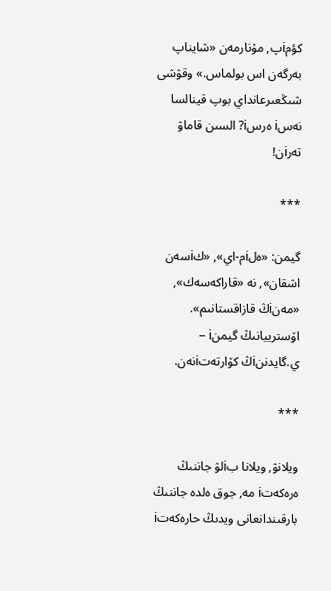كؤمiپ, مۇنارمەن «شايناپ بەرگەن اس بولماس.» وقۋشى شىڭعىرعانداي بوپ قينالسا نەسi ەرسi? السىن قاماۋ تەرiن!

***

گيمن: «ەلiم-اي», «كiسەن اشقان», نە «قاراكەسەك», «مەنiڭ قازاقستانىم». اۆسترييانىڭ گيمنi – ي.گايدننiڭ كۆارتەتiنەن.

***

ويلانۋ, ويلانا بiلۋ جاننىڭ ەرەكەتi مە, جوق ەلدە جاننىڭ بارقىندانعانى ويدىڭ حارەكەتi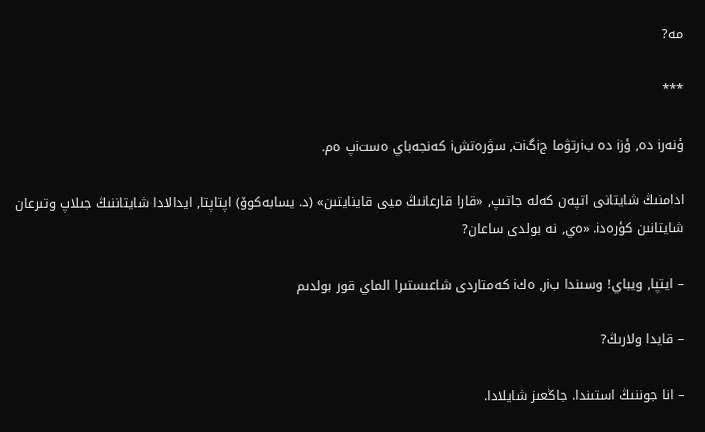مە?

***

ؤنەرi دە, ؤزi دە بiرتۋما جiگiت, سۋرەتشi كەنجەباي ەستiپ ەم.

ادامنىڭ شايتانى اتپەن كەلە جاتىپ, «قارا قارعانىڭ ميى قاينايتىن» (د. يسابەكوۆ) اپتاپتا, ايدالادا شايتاننىڭ جىلاپ وتىرعان شايتانىن كؤرەدi. «ەي, نە بولدى ساعان?

– ايتپا, ويباي! وسىندا بiر, ەكi كەمتاردى شاعىستىرا الماي قور بولدىم

– قايدا ولارىڭ?

– انا جوننىڭ استىندا. جاڭعىز شايلادا.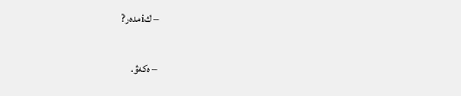– كiمدەر?

– ەكەۋ.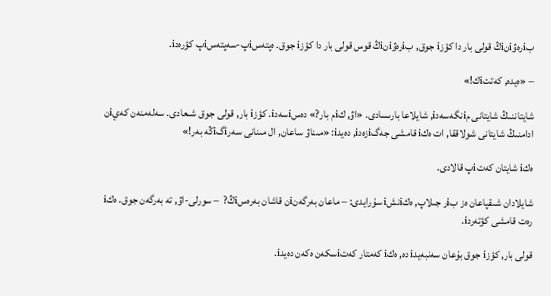بiرەۋiنiڭ قولى بار دا كؤزi جوق, بiرەۋiنiڭ قوس قولى بار دا كؤزi جوق. ەپتەسiپ-سەپتەسiپ كؤرەدi.

– «ەيدە, كەتتiك!»

شايتاننىڭ شايتانى مiنگەسەدi, شايلاعا بارىسادى. «اۋ, كiم بار?» دەسiسەدi. كؤزi بار, قولى جوق شىعادى. سەلەمنەن كەيiن ادامنىڭ شايتانى شولاققا, ات ەكi قامشى جەگiزەدi, دەيدi: «مىناۋ ساعان, ال مىنانى سەرiگiڭە بەر!»

ەكi شايتان كەتiپ قالادى.

شايلادان شىقپاعان ەز بiر جىلاپ, ەكiنشi سۇرايدى: – ماعان بەرگەنiن قاشان بەرەسiڭ?  – سورلى-اۋ, تە بەرگەن جوق. ەكi رەت قامشى كؤتەردi.

قولى بار, كؤزi جوق بۇعان سەنبەيدi دە, ەكi كەمتار كەتiسكەن ەكەن دەيدi.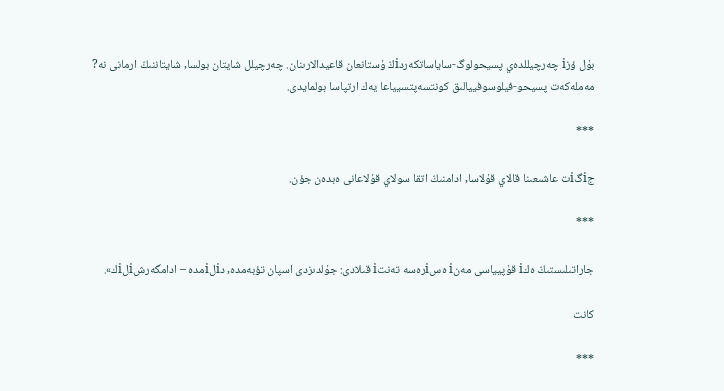بۇل ؤزi چەرچيللدەي پسيحولوگ-ساياساتكەردiڭ ۇستانعان قاعيدالارىنان. چەرچيلل شايتان بولسا, شايتاننىڭ ارمانى نە? مەملەكەت پسيحو-فيلوسوفييالىق كونتسەپتسيياعا يەك ارتپاسا بولمايدى.

***

جiگiت عاشىعىنا قالاي قۇلاسا, ادامنىڭ اتقا سولاي قۇلاعانى ەبدەن جؤن.

***

جاراتىلىستىڭ ەكi قۇپيياسى مەنi ەسiرەسە تەنتi قىلادى: جۇلدىزدى اسپان تؤبەمدە, دiلiمدە – ادامگەرشiلiك».

كانت

***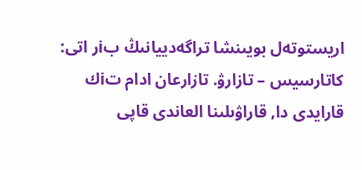اريستوتەل بويىنشا تراگەدييانىڭ بiر اتى: كاتارسيس – تازارۋ. تازارعان ادام تiك قارايدى دا, قاراۋىلىنا العاندى قاپى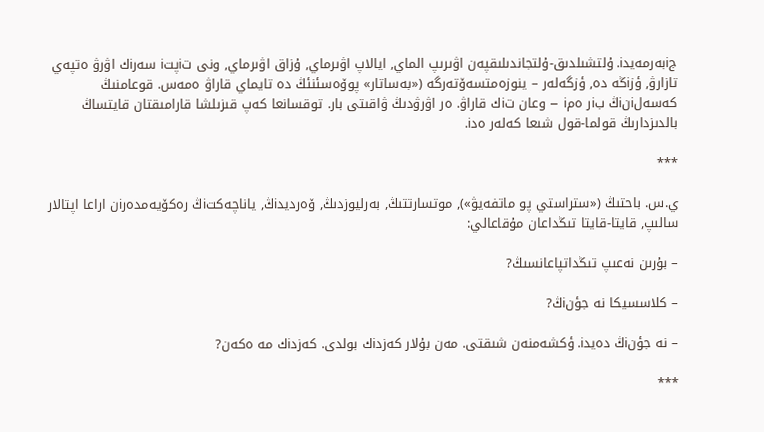جiبەرمەيدi. ۇلتشىلدىق-ۇلتجاندىلىقپەن اۋىرىپ الماي, ايالاپ اۋىرماي, ۇزاق اۋىرماي, ونى تiپتi سەرiك اۋرۋ ەتپەي تازارۋ, ؤزiڭە دە, ؤزگەلەر – ينوزەمتسەۆتەرگە («بەساتار» پوۆەسئنئڭ دە تايماي قاراۋ ەمەس. قوعامنىڭ كەسەلiنiڭ بiر ەمi – وعان تiك قاراۋ. ەر اۋرۋدىڭ ۋاقىتى بار. توقسانعا كەپ قىزىلشا قارامىقتان قايتساڭ بالدىزدارىڭ قولما-قول شىعا كەلەر ەدi.

***

ي.س. باحتىڭ («ستراستي پو ماتفەيۋ»), موتسارتتىڭ, بەرليوزدىڭ, ۆەرديدiڭ, ياناچەكتiڭ رەكۆيەمدەرiن اراعا اپتالار سالىپ, قايتا-قايتا تىڭداعان مۇقاعالي:

– بۇرىن نەعىپ تىڭداتپاعانسىڭ?

– كلاسسيكا نە جؤنiڭ?

– نە جؤنiڭ دەيدi. ؤكشەمنەن شىقتى. مەن بۇلار كەزدiك بولدى. كەزدiك مە ەكەن?

***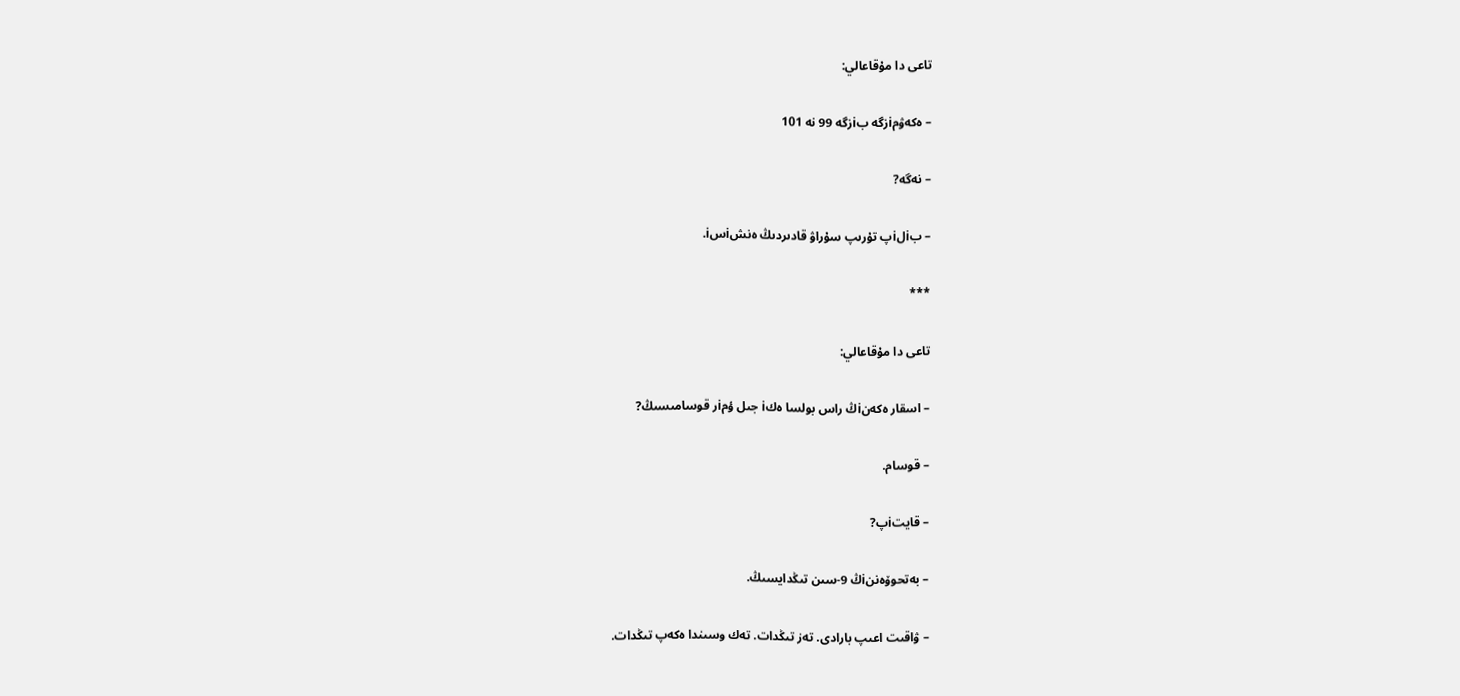تاعى دا مۇقاعالي:

– ەكەۋمiزگە بiزگە 99 نە 101

– نەگە?

– بiلiپ تۇرىپ سۇراۋ قادىردىڭ ەنشiسi.

***

تاعى دا مۇقاعالي:

– اسقار ەكەنiڭ راس بولسا ەكi جىل ؤمiر قوسامىسىڭ?

– قوسام.

– قايتiپ?

– بەتحوۆەننiڭ 9-سىن تىڭدايسىڭ.

– ۋاقىت اعىپ بارادى. تەز تىڭدات. تەك وسىندا ەكەپ تىڭدات.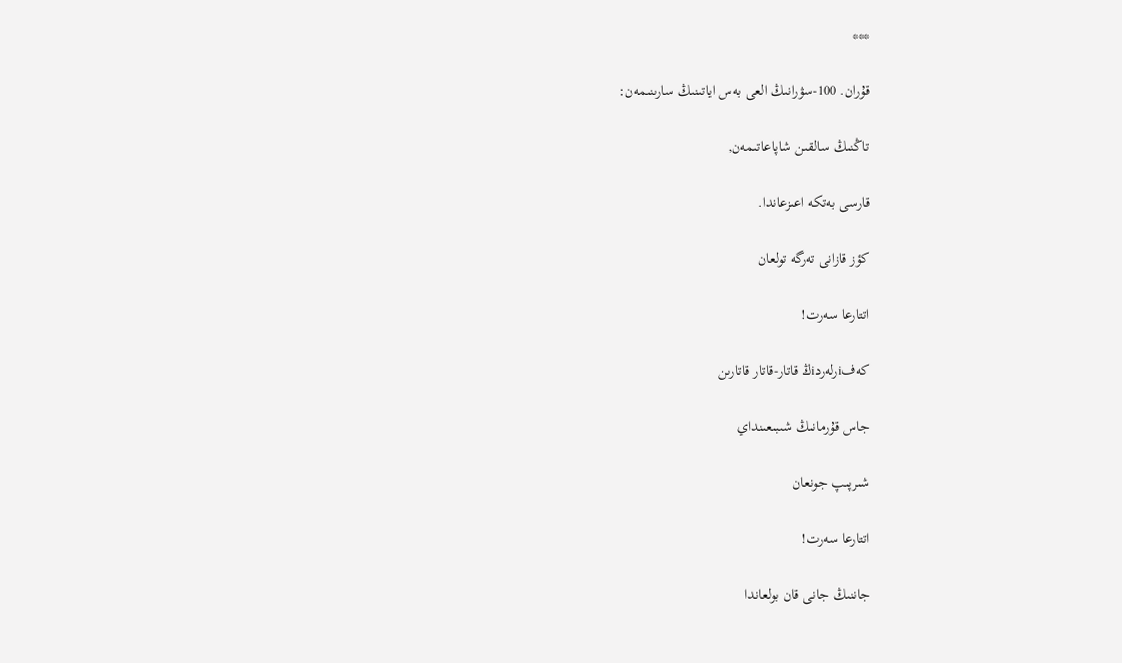***

قۇران. 100-سۋرانىڭ العى بەس اياتىنىڭ سارىنىمەن:

تاڭنىڭ سالقىن شاپاعاتىمەن,

قارسى بەتكە اعىزعاندا.

كؤز قازانى تەرگە تولعان

اتتارعا سەرت!

كەفiرلەردiڭ قاتار-قاتار قاتارىن

جاس قۇرمانىڭ شىبىعىنداي

شىرپىپ جونعان

اتتارعا سەرت!

جاننىڭ جانى قان بولعاندا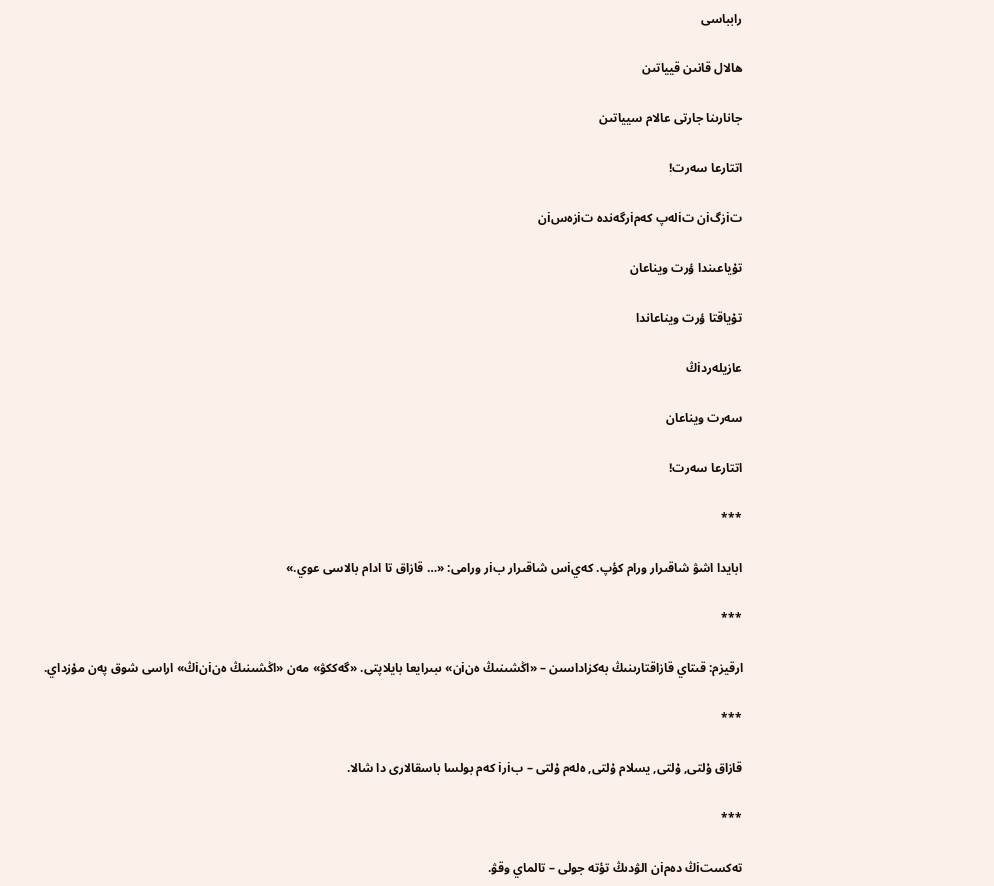رابباسى

ھالال قانىن قيياتىن

جانارىنا جارتى عالام سيياتىن

اتتارعا سەرت!

تiزگiن تiلەپ كەمiرگەندە تiزەسiن

تۇياعىندا ؤرت ويناعان

تۇياقتا ؤرت ويناعاندا

عازيلەردiڭ

سەرت ويناعان

اتتارعا سەرت!

***

ابايدا اشۋ شاقىرار ورام كؤپ. كەيiس شاقىرار بiر ورامى: «… قازاق تا ادام بالاسى عوي.»

***

ارقيزم: قىتاي قازاقتارىنىڭ بەكزاداسىن – «اڭشىنىڭ ەنiن» ىبىرايعا بايلاپتى. «گەككۋ» مەن «اڭشىنىڭ ەنiنiڭ» اراسى شوق پەن مۇزداي.

***

قازاق ۇلتى, ۇلتى, يسلام ۇلتى, ەلەم ۇلتى – بiرi كەم بولسا باسقالارى دا شالا.

***

تەكستiڭ دەمiن الۋدىڭ تؤتە جولى – تالماي وقۋ.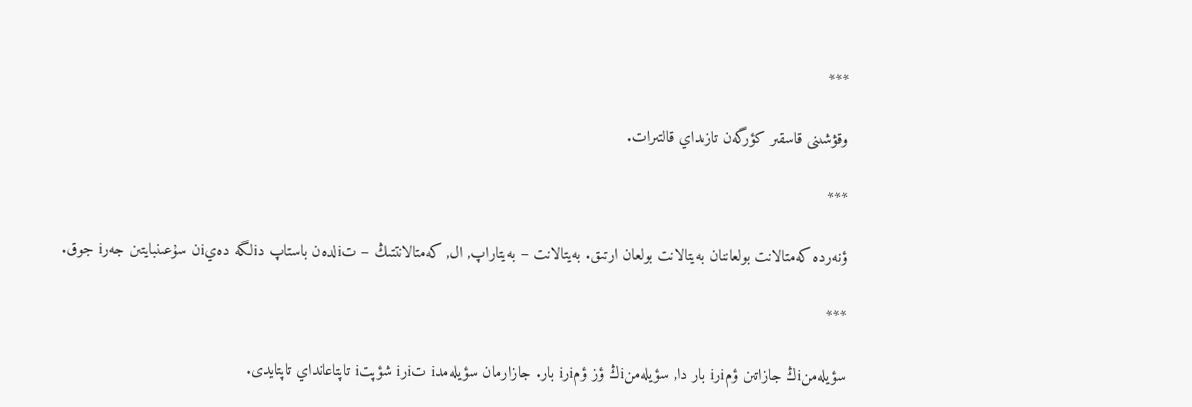***

وقۋشىنى قاسقىر كؤرگەن تازىداي قالتىرات.

***

ؤنەردە كەمتالانت بولعاننان بەيتالانت بولعان ارتىق. بەيتالانت – بەيتاراپ, ال, كەمتالانتتىڭ – تiلدەن باستاپ دiلگە دەيiن سۇعىنبايتىن جەرi جوق.

***

سؤيلەمنiڭ جازاتىن ؤمiرi بار دا, سؤيلەمنiڭ ؤز ؤمiرi بار. جازارمان سؤيلەمدi تiرi شؤپتi تاپتاعانداي تاپتايدى.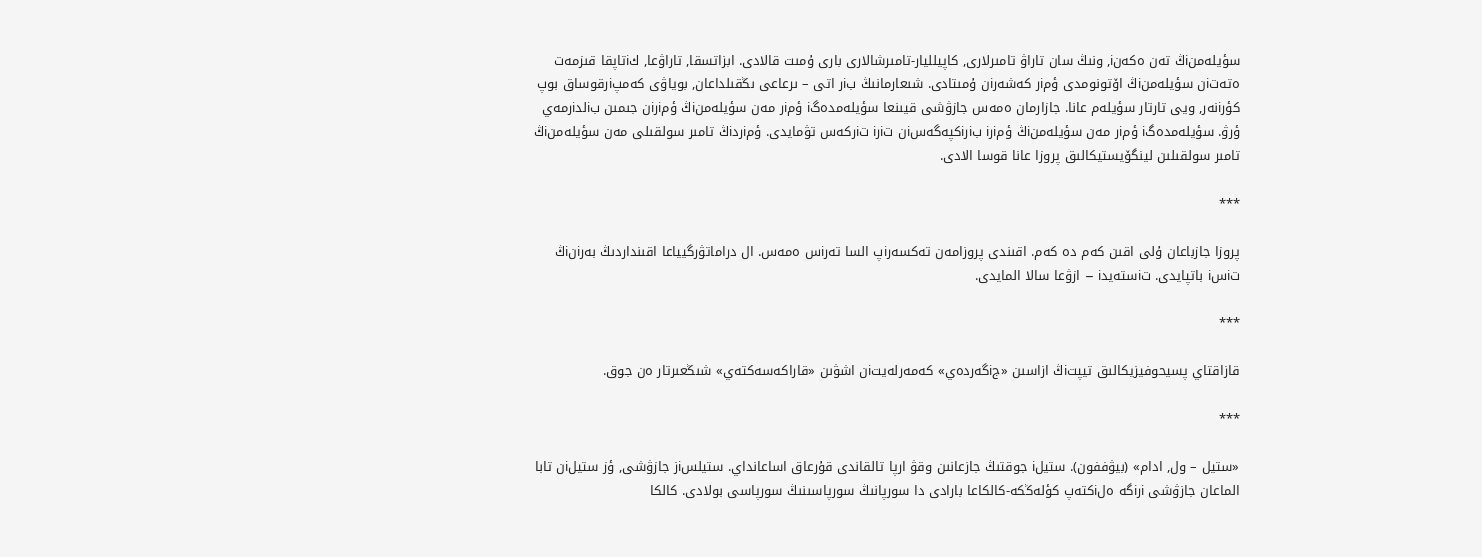سؤيلەمنiڭ تەن ەكەنi, ونىڭ سان تاراۋ تامىرلارى, كاپيلليار-تامىرشالارى بارى ۇمىت قالادى. ابزاتسقا, تاراۋعا, كiتاپقا قىزمەت ەتەتiن سؤيلەمنiڭ اۆتونومدى ؤمiر كەشەرiن ۇمىتادى. شىعارمانىڭ بiر اتى – ىرعاعى ىڭقىلداعان, بوياۋى كەمپiرقوساق بوپ كؤرiنەر, ويى تارتار سؤيلەم عانا. جازارمان ەمەس جازۋشى قيىنعا سؤيلەمدەگi ؤمiر مەن سؤيلەمنiڭ ؤمiرiن جىمىن بiلدiرمەي ؤرۋ. سؤيلەمدەگi ؤمiر مەن سؤيلەمنiڭ ؤمiرi بiرiكپەگەسiن تiرi تiركەس تۋمايدى. ؤمiردiڭ تامىر سولقىلى مەن سؤيلەمنiڭ تامىر سولقىلىن لينگۆيستيكالىق پروزا عانا قوسا الادى.

***

پروزا جازباعان ۇلى اقىن كەم دە كەم. اقىندى پروزامەن تەكسەرiپ السا تەرiس ەمەس. ال دراماتۋرگيياعا اقىنداردىڭ بەرiنiڭ تiسi باتپايدى. تiستەيدi – ازۋعا سالا المايدى.

***

قازاقتاي پسيحوفيزيكالىق تيپتiڭ ازاسىن «جiگەردەي» كەمەرلەيتiن اشۋىن «قاراكەسەكتەي» شىڭعىرتار ەن جوق.

***

«ستيل – ول, ادام» (بيۋففون). ستيلi جوقتىڭ جازعانىن وقۋ ارپا تالقاندى قۇرعاق اساعانداي. ستيلسiز جازۋشى, ؤز ستيلiن تابا الماعان جازۋشى iرiگە ەلiكتەپ كؤلەڭكە-كالكاعا بارادى دا سورپانىڭ سورپاسىنىڭ سورپاسى بولادى. كالكا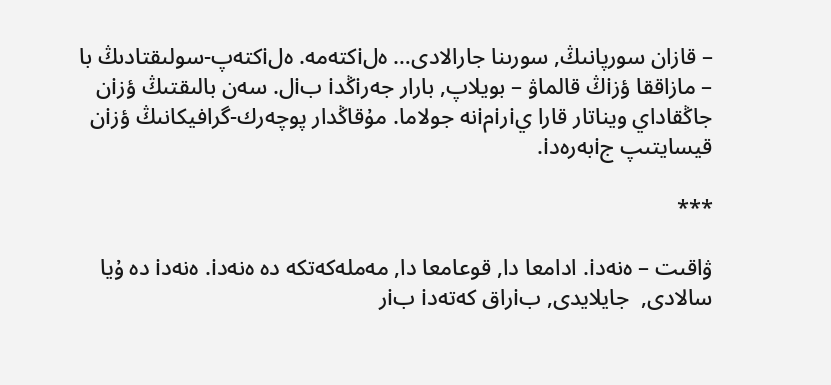– قازان سورپانىڭ, سورىنا جارالادى… ەلiكتەمە. ەلiكتەپ-سولىقتادىڭ با – مازاققا ؤزiڭ قالماۋ – بويلاپ, بارار جەرiڭدi بiل. سەن بالىقتىڭ ؤزiن جاڭقاداي ويناتار قارا يiرiمiنە جولاما. مۇقاڭدار پوچەرك-گرافيكانىڭ ؤزiن قيسايتىپ جiبەرەدi.

***

ۋاقىت – ەنەدi. ادامعا دا, قوعامعا دا, مەملەكەتكە دە ەنەدi. ەنەدi دە ۇيا سالادى,  جايلايدى, بiراق كەتەدi بiر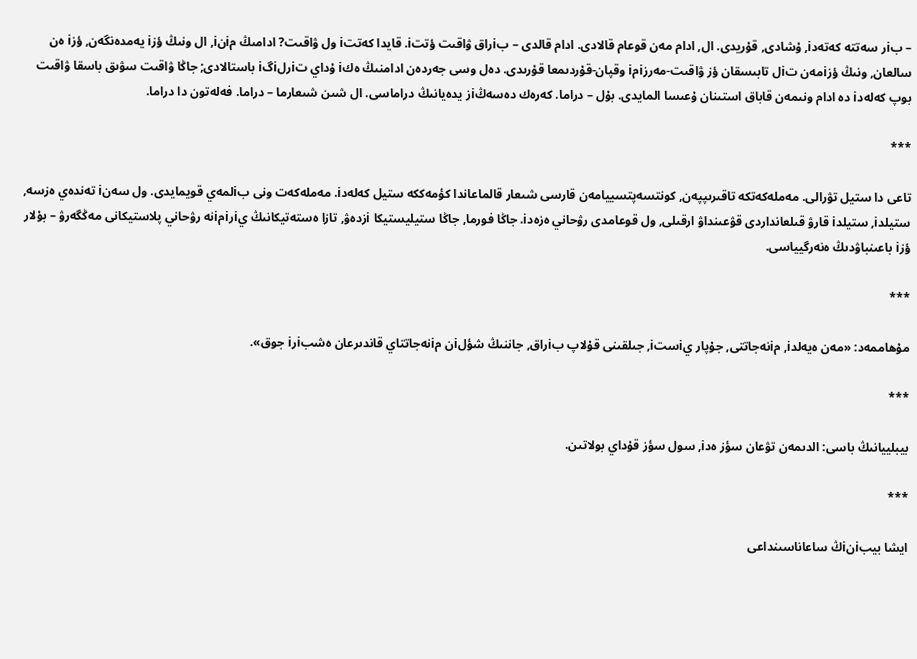– بiر سەتتە كەتەدi, ۇشادى, قۇريدى. ال, ادام مەن قوعام قالادى. ادام قالدى – بiراق ۋاقىت ؤتتi. قايدا كەتتi ول ۋاقىت? ادامىڭ مiنi, ال ونىڭ ؤزi يەمدەنگەن, ؤزi ەن سالعان, ونىڭ ؤزiمەن تiل تابىسقان ؤز ۋاقىت-مەرزiمi وقپان-قۇردىمعا قۇرىدى. دەل وسى جەردەن ادامنىڭ ەكi ۇداي تiرلiگi باستالادى; جاڭا ۋاقىت سۋىق باسقا ۋاقىت بوپ كەلەدi دە ادام ونىمەن قاباق استىنان ۇعىسا المايدى. بۇل – دراما. كەرەك دەسەڭiز يدەيانىڭ دراماسى. ال شىن شىعارما – دراما. فەلەتون دا دراما.

***

تاعى دا ستيل تۋرالى. مەملەكەتكە تاقىرىپپەن, كونتسەپتسييامەن قارسى شىعار قالماعاندا كؤمەككە ستيل كەلەدi. مەملەكەت ونى بiلمەي قويمايدى. ول سەنi تەندەي ەزسە, ستيلدi, ستيلدi قارۋ قىلعانداردى قۋعىنداۋ ارقىلى, ول قوعامدى رۋحاني ەزەدi. جاڭا فورما, جاڭا ستيليستيكا iزدەۋ, تازا ەستەتيكانىڭ يiرiمiنە رۋحاني پلاستيكانى مەڭگەرۋ – بۇلار ؤزi باعىنباۋدىڭ ەنەرگيياسى.

***

مۇھاممەد: «مەن ەيەلدi, مiنەجاتتى, جۇپار يiستi, جىلقىنى قۇلاپ بiراق, جاننىڭ شؤلiن مiنەجاتتاي قاندىرعان ەشبiرi جوق».

***

بيبلييانىڭ باسى: الدىمەن تۋعان سؤز ەدi, سول سؤز قۇداي بولاتىن.

***

ايشا بيبiنiڭ ساعاناسىنداعى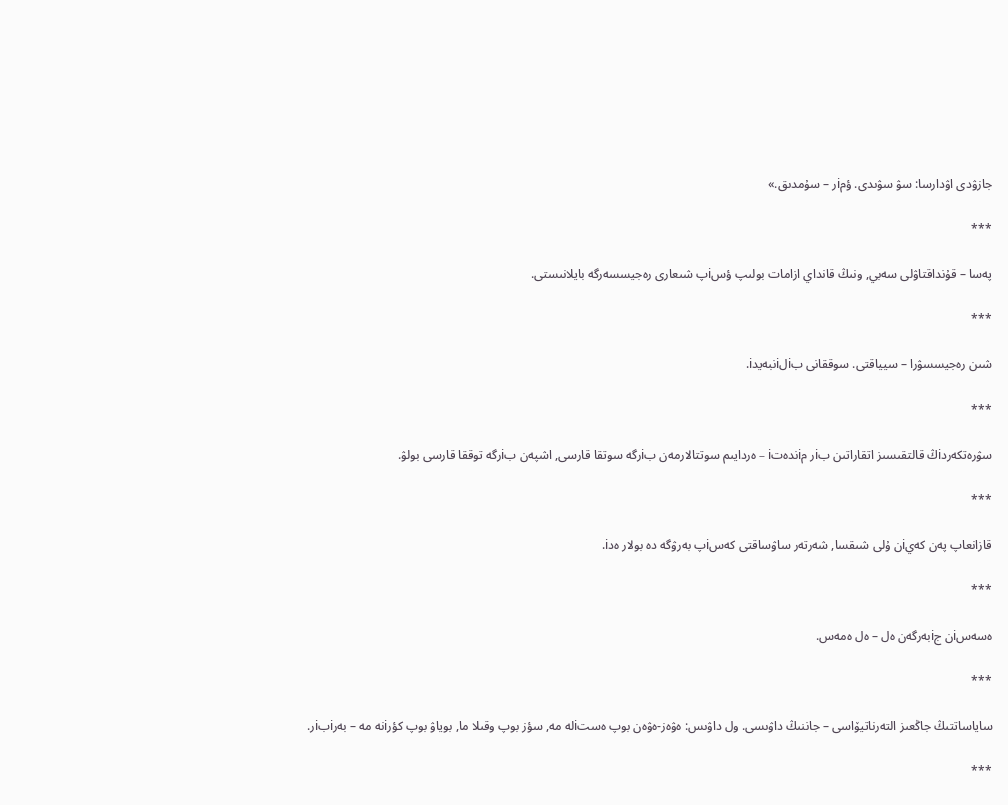جازۋدى اۋدارسا: سۋ سۋىدى. ؤمiر – سۇمدىق.»

***

پەسا – قۇنداقتاۋلى سەبي, ونىڭ قانداي ازامات بولىپ ؤسiپ شىعارى رەجيسسەرگە بايلانىستى.

***

شىن رەجيسسۋرا – سيياقتى. سوققانى بiلiنبەيدi.

***

سۋرەتكەردiڭ قالتقىسىز اتقاراتىن بiر مiندەتi – ەردايىم سوتتالارمەن بiرگە سوتقا قارسى, اشپەن بiرگە توققا قارسى بولۋ.

***

قازانعاپ پەن كەيiن ۇلى شىقسا, شەرتەر ساۋساقتى كەسiپ بەرۋگە دە بولار ەدi.

***

ەسەسiن جiبەرگەن ەل – ەل ەمەس.

***

ساياساتتىڭ جاڭعىز التەرناتيۆاسى – جاننىڭ داۋىسى. ول داۋىس: ەۋەز-ەۋەن بوپ ەستiلە مە, سؤز بوپ وقىلا ما, بوياۋ بوپ كؤرiنە مە – بەرiبiر.

***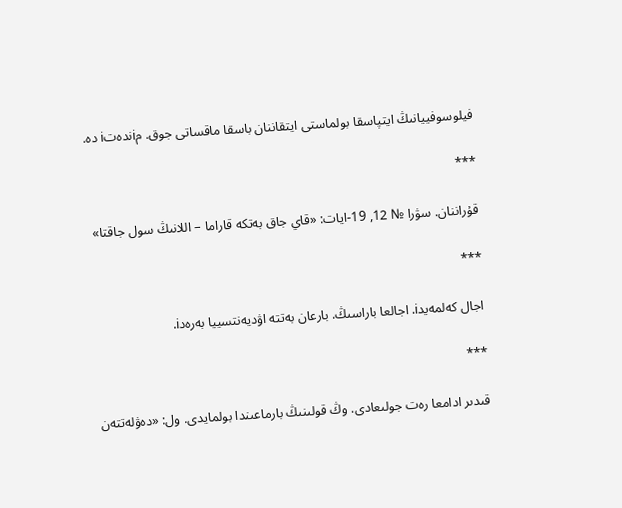فيلوسوفييانىڭ ايتپاسقا بولماستى ايتقاننان باسقا ماقساتى جوق. مiندەتi دە.

***

قۇراننان. سۋرا № 12, 19-ايات: «قاي جاق بەتكە قاراما – اللانىڭ سول جاقتا»

***

اجال كەلمەيدi. اجالعا باراسىڭ. بارعان بەتتە اۋديەنتسييا بەرەدi.

***

قىدىر ادامعا رەت جولىعادى. وڭ قولىنىڭ بارماعىندا بولمايدى. ول: «دەۋلەتتەن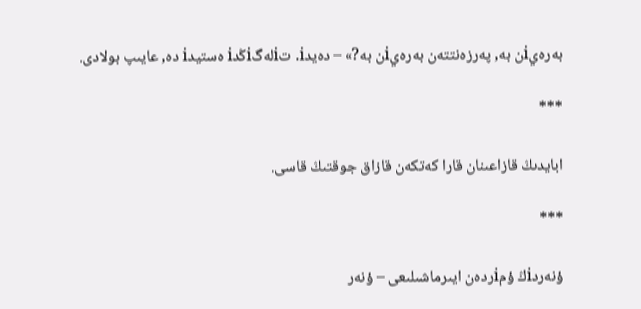بەرەيiن بە, پەرزەنتتەن بەرەيiن بە?» – دەيدi. تiلەگiڭدi ەستيدi دە, عايىپ بولادى.

***

ابايدىڭ قازاعىنان قارا كەتكەن قازاق جوقتىڭ قاسى.

***

ؤنەردiڭ ؤمiردەن ايىرماشىلىعى – ؤنەر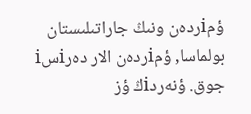ؤمiردەن ونىڭ جاراتىلىستان بولماسا, ؤمiردەن الار دەرiسi جوق. ؤنەردiڭ ؤز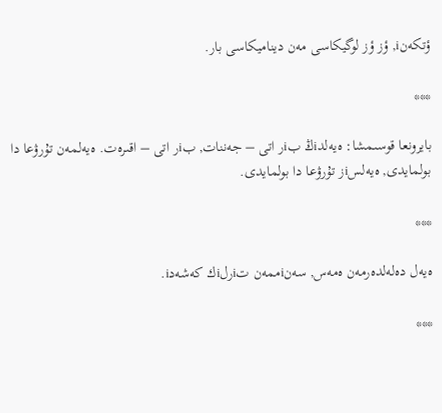ؤتكەنi, ؤز ؤز لوگيكاسى مەن ديناميكاسى بار.

***

بايرونعا قوسىمشا: ەيەلدiڭ بiر اتى – جەننات, بiر اتى – اقىرەت. ەيەلمەن تۇرۋعا دا بولمايدى, ەيەلسiز تۇرۋعا دا بولمايدى.

***

ەيەل دەلەلدەرمەن ەمەس, سەنiممەن تiرلiك كەشەدi.

***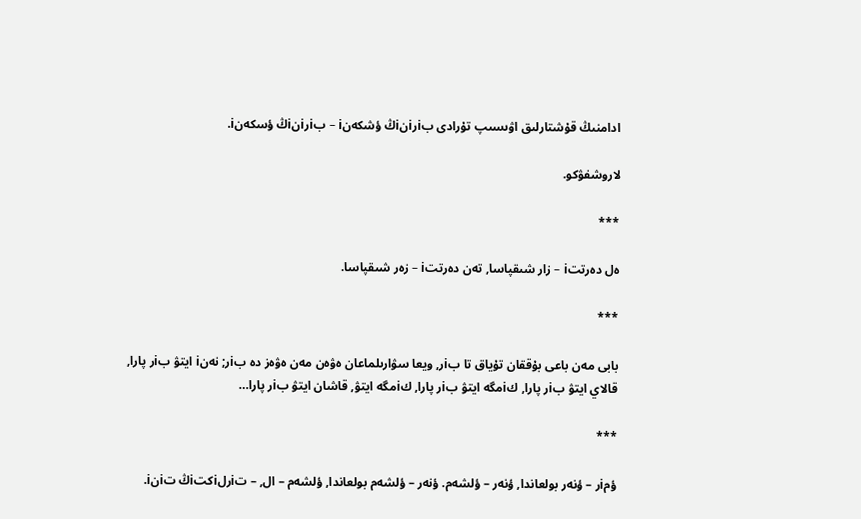ادامنىڭ قۇشتارلىق اۋىسىپ تۇرادى بiرiنiڭ ؤشكەنi – بiرiنiڭ ؤسكەنi.

لاروشفۋكو.

***

ەل دەرتتi – زار شىقپاسا, تەن دەرتتi – زەر شىقپاسا.

***

بابى مەن باعى بۇققان تۇياق تا بiر, ويعا سۋارىلماعان ەۋەن مەن ەۋەز دە بiر; نەنi ايتۋ بiر پارا, قالاي ايتۋ بiر پارا, كiمگە ايتۋ بiر پارا, كiمگە ايتۋ, قاشان ايتۋ بiر پارا…

***

ؤمiر – ؤنەر بولعاندا, ؤنەر – ؤلشەم. ؤنەر – ؤلشەم بولعاندا, ؤلشەم – ال, – تiرلiكتiڭ تiنi.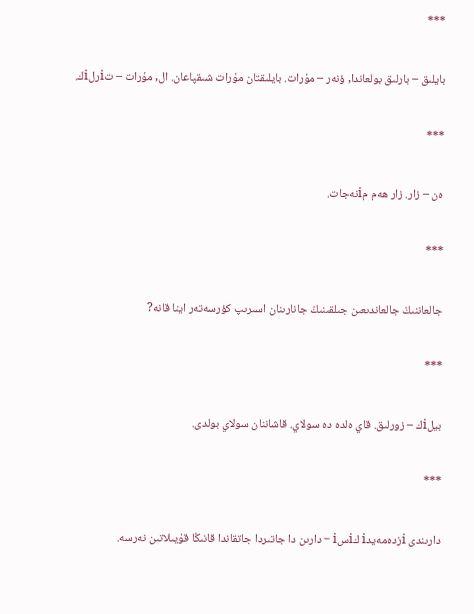***

بايلىق – بارلىق بولعاندا, ؤنەر – مۇرات. بايلىقتان مۇرات شىقپاعان. ال, مۇرات – تiرلiك.

***

ەن – زار. زار ھەم مiنەجات.

***

جالعاننىڭ جالعاندىعىن جىلقىنىڭ جانارىنان اسىرىپ كؤرسەتەر اينا قانە?

***

بيلiك – زورلىق. قاي ەلدە دە سولاي. قاشاننان سولاي بولدى.

***

دارىندى iزدەمەيدi كiسi – دارىن دا جاتىردا جاتقاندا قانىڭا قۇيىلاتىن نەرسە.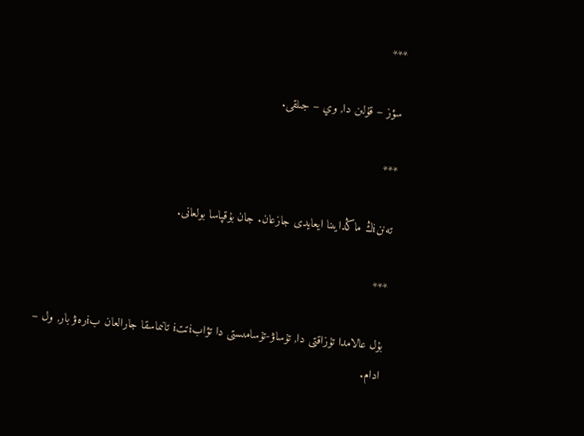***

سؤز – قۇلىن دا, وي – جىلقى.

***

تەننiڭ ماڭدايىنا ايعايدى جازعان. جان بۇقپاسا بولعانى.

***

بۇل عالامدا تۇزاقتى دا, تۇساۋ-تۇسامىستى دا تۋابiتتi تانىماسقا جارالعان بiرەۋ بار, ول – ادام.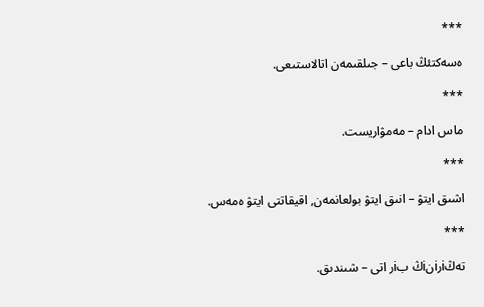***

ەسەكتئڭ باعى – جىلقىمەن اتالاستىعى.

***

ماس ادام – مەمۋاريست.

***

اشىق ايتۋ – انىق ايتۋ بولعانمەن, اقيقاتتى ايتۋ ەمەس.

***

تەڭiرiنiڭ بiر اتى – شىندىق.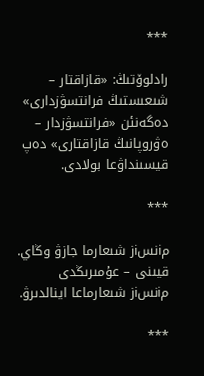***

رادلوۆتىڭ: «قازاقتار – شىعىستىڭ فرانتسۋزدارى» دەگەنئن «فرانتسۋزدار – ەۋروپانىڭ قازاقتارى» دەپ قيسىنداۋعا بولادى.

***

مiنسiز شىعارما جازۋ وڭاي. قيىنى – عۇمىرىڭدى مiنسiز شىعارماعا اينالدىرۋ.

***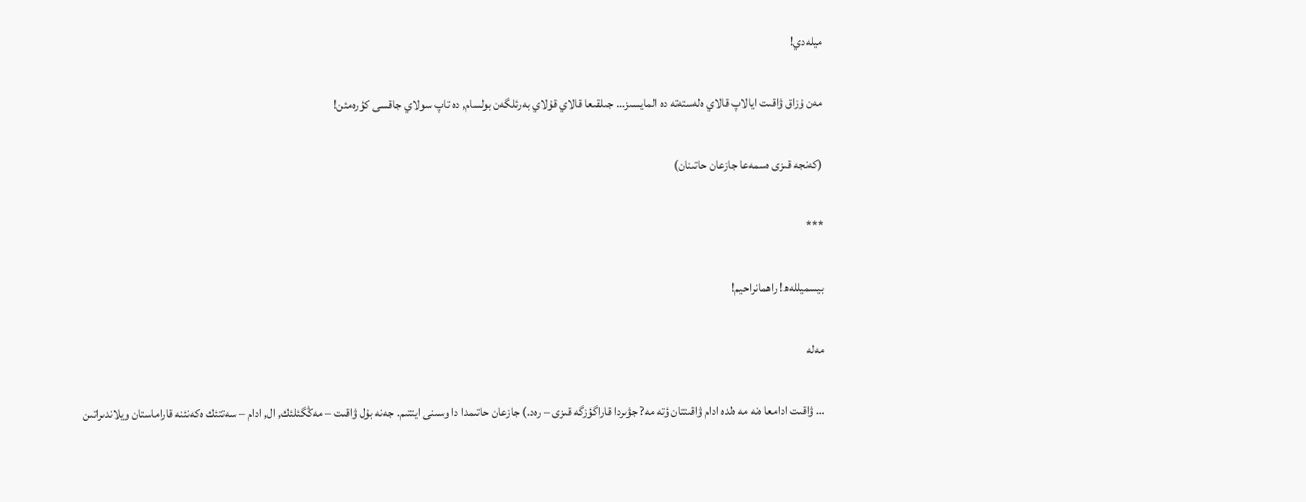ميلەدي!

مەن ۇزاق ۋاقىت ايالاپ قالاي ەلەستەتە دە المايسىز… جىلقىعا قالاي قۇلاي بەرئلگەن بولسام, دە تاپ سولاي جاقسى كؤرەمئن!

(كەنجە قىزى ەسمەعا جازعان حاتىنان)

***

بيسميللەھ! راھمانراحيم!

مەلە

… ۋاقىت ادامعا ەنە مە ەلدە ادام ۋاقىتتان ؤتە مە? جۋىردا قاراگؤزگە قىزى – رەد.) جازعان حاتىمدا دا وسىنى ايتتىم. جەنە بۇل ۋاقىت – مەڭگئلئك, ال, ادام – سەتتئك ەكەنئنە قاراماستان ويلاندىراتىن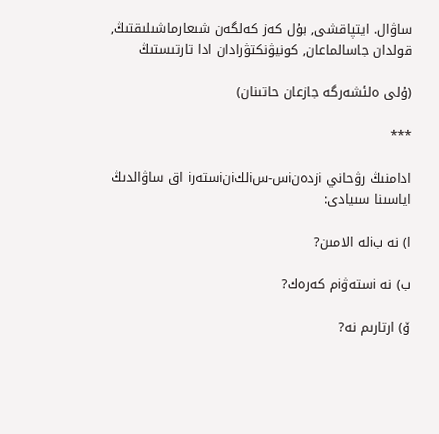ساۋال. ايتپاقشى, بۇل كەز كەلگەن شىعارماشىلىقتىڭ, قولدان جاسالماعان, كونيۋنكتۋرادان ادا تارتىستىڭ

(ۇلى ەلئشەرگە جازعان حاتىنان)

***

ادامنىڭ رۋحاني iزدەنiس-سiلكiنiستەرi اق ساۋالدىڭ اياسىنا سىيادى:

ا) نە بiلە الامىن?

ب) نە iستەۋiم كەرەك?

ۆ) ارتارىم نە?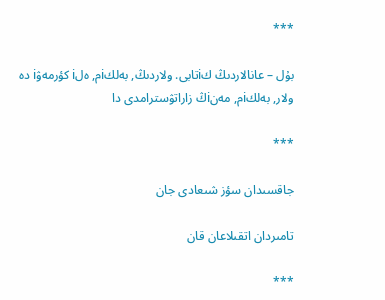***

بۇل – عانالاردىڭ كiتابى. ولاردىڭ, بەلكiم, ەلi كؤرمەۋi دە ولار, بەلكiم, مەنiڭ زاراتۋسترامدى دا

***

جاقسىدان سؤز شىعادى جان

تامىردان اتقىلاعان قان

***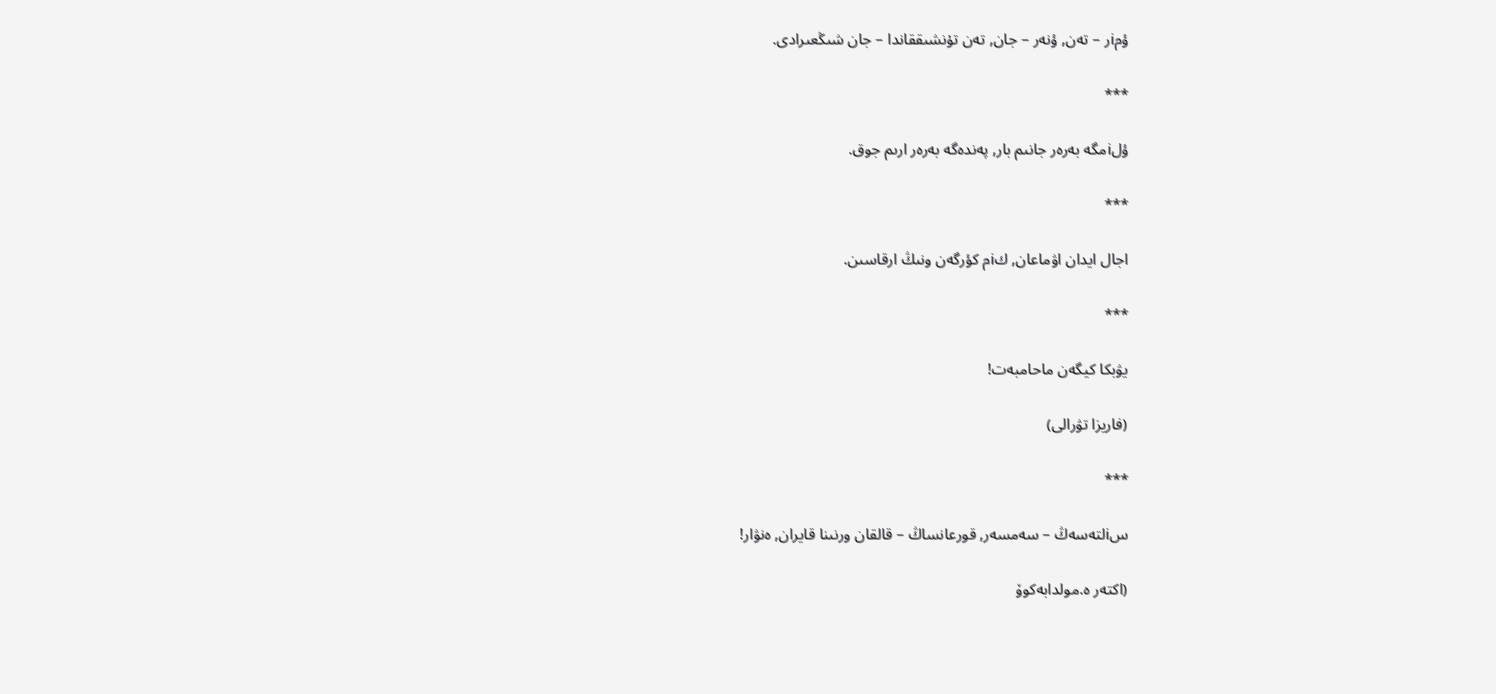ؤمiر – تەن, ؤنەر – جان, تەن تۇنشىققاندا – جان شىڭعىرادى.

***

ؤلiمگە بەرەر جانىم بار, پەندەگە بەرەر ارىم جوق.

***

اجال ايدان اۋماعان, كiم كؤرگەن ونىڭ ارقاسىن.

***

يۋبكا كيگەن ماحامبەت!

(فاريزا تۋرالى)

***

سiلتەسەڭ – سەمسەر, قورعانساڭ – قالقان ورنىنا قايران, ەنۋار!

(اكتەر ە.مولدابەكوۆ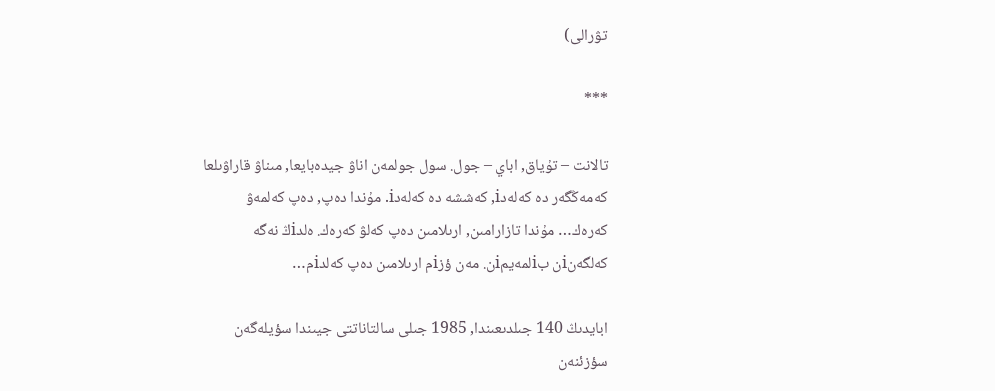تۋرالى)

***

تالانت – تۇياق, اباي – جول. سول جولمەن اناۋ جيدەبايعا, مىناۋ قاراۋىلعا كەمەڭگەر دە كەلەدi, كەششە دە كەلەدi. مۇندا دەپ, دەپ كەلمەۋ كەرەك… مۇندا تازارامىن, ارىلامىن دەپ كەلۋ كەرەك. ەلدiڭ نەگە كەلگەنiن بiلمەيمiن. مەن ؤزiم ارىلامىن دەپ كەلدiم…

ابايدىڭ 140 جىلدىعىندا, 1985 جىلى سالتاناتتى جيىندا سؤيلەگەن سؤزئنەن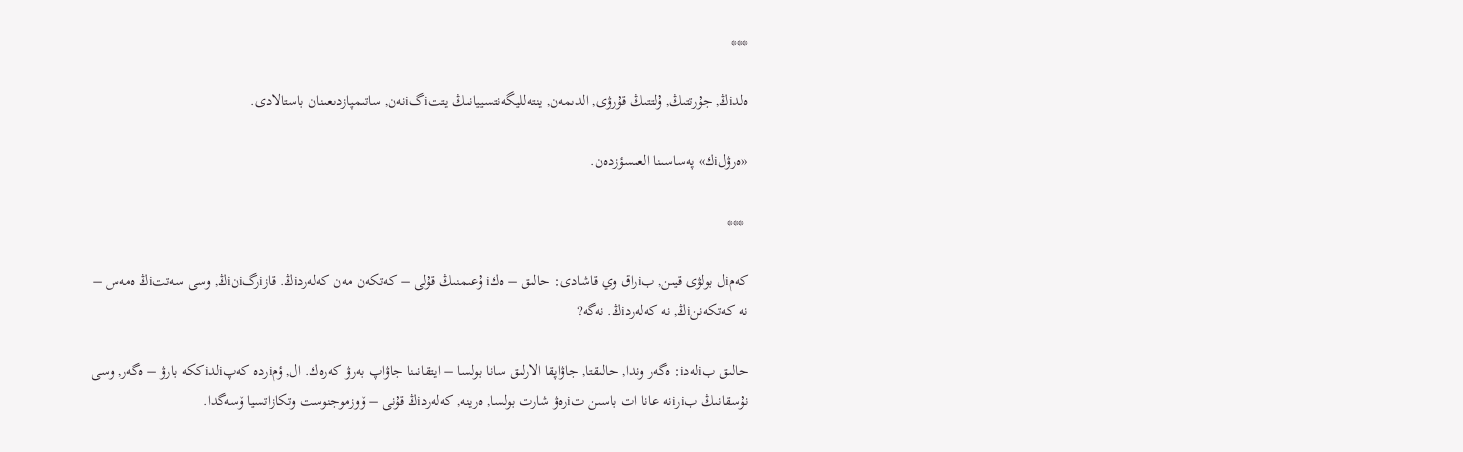***

ەلدiڭ, جۇرتتىڭ, ۇلتتىڭ قۇرۋى, الدىمەن, ينتەلليگەنتسييانىڭ يتتiگiنەن, ساتىمپازدىعىنان باستالادى.

«ەرۋلiك» پەساسىنا العىسؤزدەن.

 ***

كەمiل بولۋى قيىن, بiراق وي قاشادى: حالىق – ەكi ۇعىمنىڭ قۇلى – كەتكەن مەن كەلەردiڭ. قازiرگiنiڭ, وسى سەتتiڭ ەمەس – نە كەتكەننiڭ, نە كەلەردiڭ. نەگە?

حالىق بiلەدi: ەگەر وندا, حالىقتا, جاۋاپقا الارلىق سانا بولسا – ايتقانىنا جاۋاپ بەرۋ كەرەك. ال, ؤمiردە كەپiلدiككە بارۋ – ەگەر, وسى نۇسقانىڭ بiرiنە عانا ات باسىن تiرەۋ شارت بولسا, ەرينە, كەلەردiڭ قۇنى – ۆوزموجنوست وتكازاتسيا ۆسەگدا.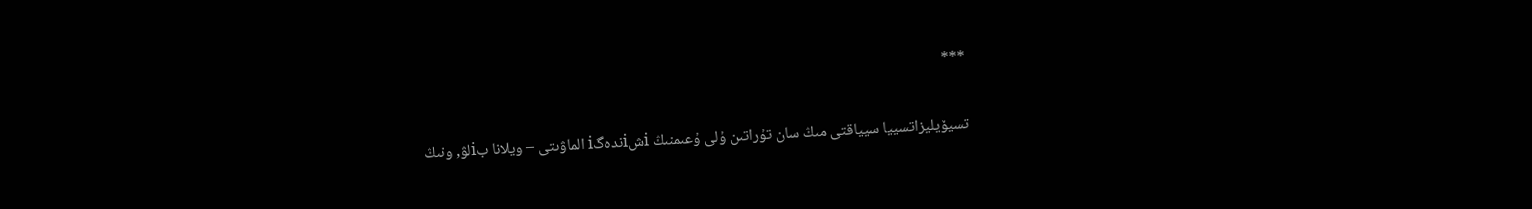***

تسيۆيليزاتسييا سيياقتى مىڭ سان تۇراتىن ۇلى ۇعىمنىڭ iشiندەگi الماۋىتى – ويلانا بiلۋ, ونىڭ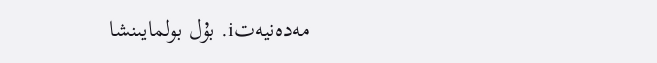مەدەنيەتi. بۇل بولمايىنشا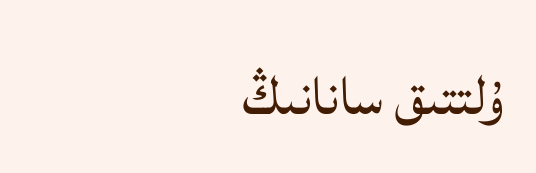ۇلتتىق سانانىڭ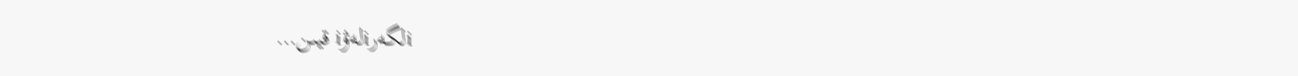iلگەرiلەۋi قيىن…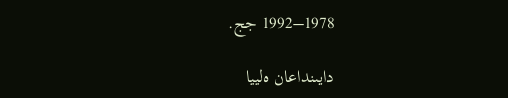1978–1992 جج.

دايىنداعان ەلييا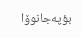بؤپەجانوۆا